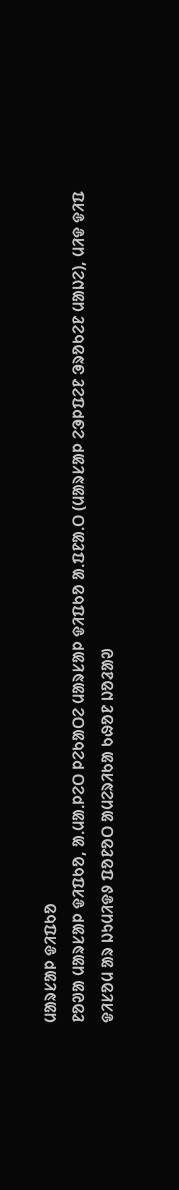ᱢᱟᱨᱥᱟᱞ ᱫᱤᱯᱠᱚ
ᱱᱚᱣᱟ ᱢᱟᱨᱥᱟᱞ ᱫᱤᱯᱠᱚ, ᱟᱹᱢᱟᱹᱞᱮᱛ ᱞᱮᱠᱟᱛᱮ ᱢᱟᱨᱥᱟᱞ ᱫᱤᱯᱠᱚ ᱟᱹᱯᱱᱟᱹᱛ (ᱢᱟᱨᱥᱟᱞ ᱮᱳᱞᱯᱮᱱ ᱳᱨᱚᱠᱮᱱ ᱢᱟᱡᱮ), ᱢᱤᱫ ᱫᱤᱯ ᱫᱤᱥᱚᱢ ᱟᱨ ᱡᱩᱢᱤᱫᱽ ᱯᱚᱱᱚᱛ ᱟᱢᱮᱨᱤᱠᱟ ᱠᱷᱚᱱ ᱡᱚᱲᱟᱣ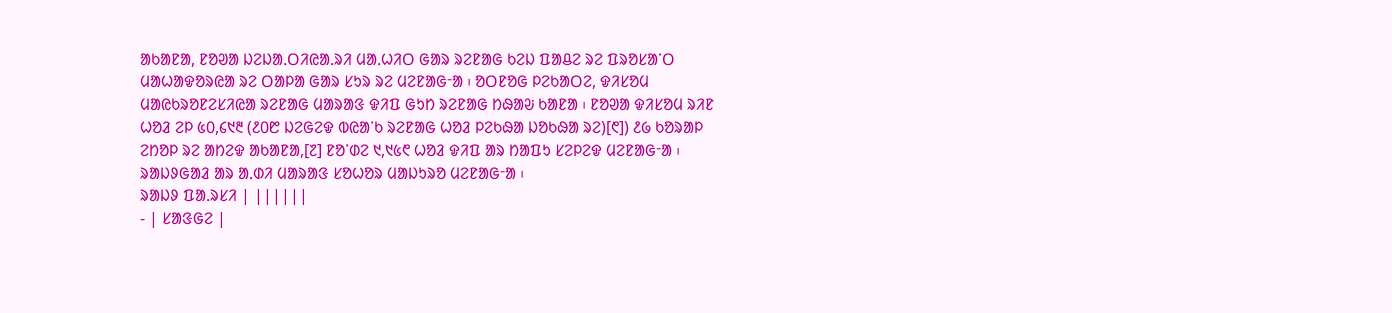ᱟᱠᱟᱱᱟ, ᱱᱚᱣᱟ ᱡᱮᱡᱟᱹᱛᱤᱭᱟᱹᱨᱤ ᱢᱟᱹᱦᱤᱛ ᱜᱟᱨ ᱨᱮᱱᱟᱜ ᱠᱮᱡ ᱯᱟᱪᱮ ᱨᱮ ᱯᱨᱚᱥᱟᱸᱛ ᱢᱟᱦᱟᱫᱚᱨᱭᱟ ᱨᱮ ᱛᱟᱞᱟ ᱜᱟᱨ ᱥᱩᱨ ᱨᱮ ᱢᱮᱱᱟᱜᱼᱟ ᱾ ᱚᱛᱱᱚᱜ ᱞᱮᱠᱟᱛᱮ, ᱫᱤᱥᱚᱢ ᱢᱟᱭᱠᱨᱚᱱᱮᱥᱤᱭᱟ ᱨᱮᱱᱟᱜ ᱢᱟᱨᱟᱝ ᱫᱤᱯ ᱜᱩᱴ ᱨᱮᱱᱟᱜ ᱴᱷᱟᱶ ᱠᱟᱱᱟ ᱾ ᱱᱚᱣᱟ ᱫᱤᱥᱚᱢ ᱨᱤᱱ ᱦᱚᱲ ᱮᱞ ᱕᱐,᱔᱑᱓ (᱒᱐᱘ ᱡᱮᱜᱮᱫ ᱵᱭᱟᱸᱠ ᱨᱮᱱᱟᱜ ᱦᱚᱲ ᱞᱮᱠᱷᱟ ᱡᱚᱠᱷᱟ ᱨᱮ)[᱖]) ᱒᱙ ᱠᱚᱨᱟᱞ ᱮᱴᱚᱞ ᱨᱮ ᱟᱴᱮᱫ ᱟᱠᱟᱱᱟ,[᱗] ᱱᱚᱸᱰᱮ ᱑,᱑᱕᱖ ᱦᱚᱲ ᱫᱤᱯ ᱟᱨ ᱴᱟᱯᱩ ᱥᱮᱞᱮᱫ ᱢᱮᱱᱟᱜᱼᱟ ᱾ ᱨᱟᱡᱽᱜᱟᱲ ᱟᱨ ᱟᱹᱰᱤ ᱢᱟᱨᱟᱝ ᱥᱚᱦᱚᱨ ᱢᱟᱡᱩᱨᱚ ᱢᱮᱱᱟᱜᱼᱟ ᱾
ᱨᱟᱡᱽ ᱯᱟᱹᱨᱥᱤ | ||||||
- | ᱥᱟᱝᱜᱮ |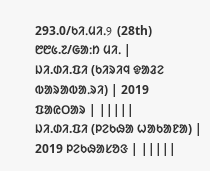293.0/ᱠᱤᱹᱢᱤᱹ୨ (28th) ᱘᱘᱕.᱗/ᱜᱟᱺᱴ ᱢᱤᱹ |
ᱡᱤ.ᱰᱤ.ᱯᱤ (ᱠᱤᱨᱤᱧ ᱫᱟᱲᱮ ᱵᱟᱨᱟᱵᱟᱹᱨᱤ) | 2019 ᱯᱟᱭᱛᱟᱨ | |||||
ᱡᱤ.ᱰᱤ.ᱯᱤ (ᱞᱮᱠᱷᱟ ᱦᱟᱠᱟᱱᱟ) | 2019 ᱞᱮᱠᱷᱟᱥᱚᱝ | |||||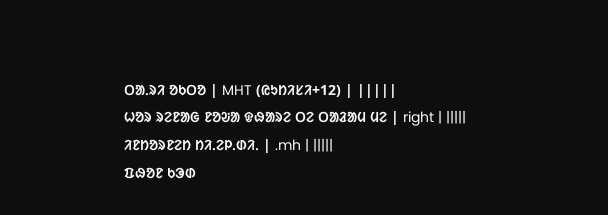ᱛᱟᱹᱨᱤ ᱚᱠᱛᱚ | MHT (ᱭᱩᱴᱤᱥᱤ+12) | |||||
ᱦᱚᱨ ᱨᱮᱱᱟᱜ ᱱᱚᱶᱟ ᱫᱷᱟᱨᱮ ᱛᱮ ᱛᱟᱲᱟᱢ ᱢᱮ | right | |||||
ᱤᱱᱴᱚᱨᱱᱮᱴ ᱴᱤᱹᱮᱞᱹᱰᱤᱹ | .mh | |||||
ᱯᱷᱚᱱ ᱠᱳᱰ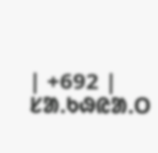| +692 |
ᱥᱟᱹᱠᱷᱭᱟᱹᱛ